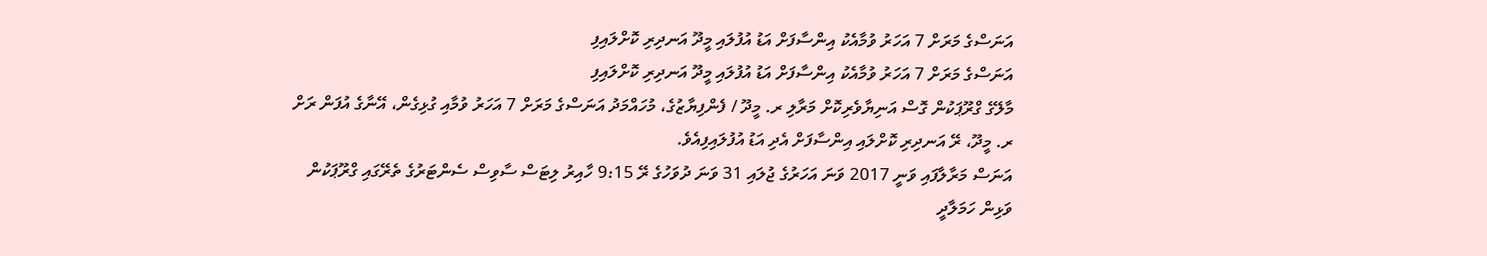އަނަސްގެ މަރަށް 7 އަހަރު ވުމާއެކު އިންސާފަށް އަޑު އުފުލައި މީދޫ އަނދިރި ކޮށްލައިފި
އަނަސްގެ މަރަށް 7 އަހަރު ވުމާއެކު އިންސާފަށް އަޑު އުފުލައި މީދޫ އަނދިރި ކޮށްލައިފި
މާލޭގެ ގްރޫޕަކުން ގޮސް އަނިޔާވެރިކޮށް މަރާލި ރ. މީދޫ / ފެންފިޔާޒުގެ، މުހައްމަދު އަނަސްގެ މަރަށް 7 އަހަރު ވުމާއި ގުޅިގެން، އޭނާގެ އުފަން ރަށް ރ. މީދޫ، ރޭ އަނދިރި ކޮށްލައި އިންސާފަށް އެދި އަޑު އުފުލައިފިއެވެ.
އަނަސް މަރާލާފައި ވަނީ 2017 ވަނަ އަހަރުގެ ޖުލައި 31 ވަނަ ދުވަހުގެ ރޭ 9:15 ހާއިރު ލިޓަސް ސާވިސް ސެންޓަރުގެ ތެރޭގައި ގްރޫޕަކުން ވަޅިން ހަމަލާދީ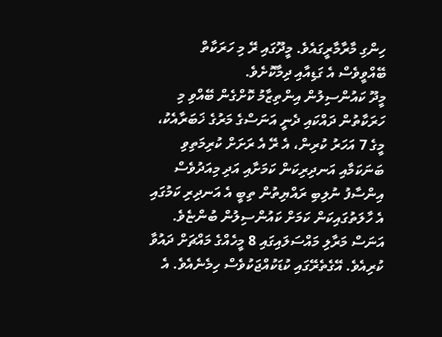ހިންގި މާރާމާރީގައެވެ. މީދޫގައި ރޭ މި ހަރަކާތް ބޭއްވީވެސް އެ ގަޑިއާއި ދިމާކޮށެވެ.
މީދޫ ކައުންސިލުން އިންތިޒާމު ކޮށްގެން ބޭއްވި މި ހަރަކާތުން ދައްކައި ދެނީ އަނަސްގެ މަރުގެ ޚަބަރާއެކު، މީގެ 7 އަހަރު ކުރިން، އެ ރޭ އެ ރަށަށް ކުރިމަތިވި ބަނަކަމާއި އަނދިރިކަން ކަމަށާއި އަދި މިއަދުވެސް އިންސާފު ނުލިބި ރައްޔިތުން ތިބީ އެ އަނދިރި ކަމުގައި އެ ހާލަތުގައިކަން ކަމަށް ކައުންސިލުން ބުންޏެވެ.
އަނަސް މަރާލި މައްސަލައިގައި 8 މީހެއްގެ މައްޗަށް ދައުވާ ކުރިއެވެ. އޭގެތެރޭގައި ކުޑަކުއްޖަކުވެސް ހިމެނެއެވެ. އެ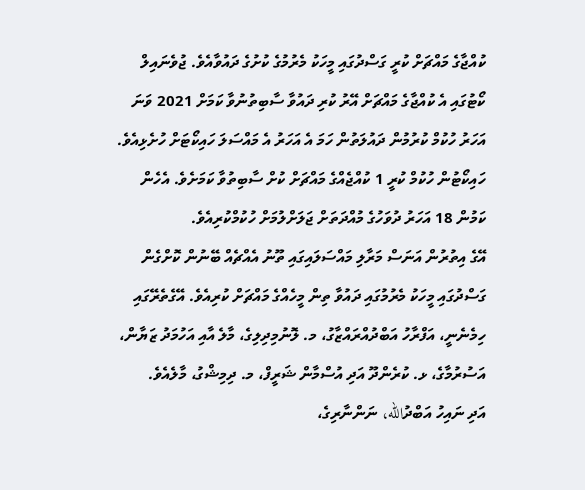ކުއްޖާގެ މައްޗަށް ކުރީ ގަސްދުގައި މީހަކު މެރުމުގެ ކުށުގެ ދައުވާއެވެ. ޖުވެނައިލް ކޯޓުގައި އެ ކުއްޖާގެ މައްޗަށް އޭރު ކުރި ދައުވާ ސާބިތުނުވާ ކަމަށް 2021 ވަނަ އަހަރު ހުކުމް ކުރުމުން ދައުލަތުން ހަމަ އެ އަހަރު އެ މައްސަލަ ހައިކޯޓަށް ހުށެޅިއެވެ. ހައިކޯޓުން ހުކުމް ކުރީ 1 ކުއްޖެއްގެ މައްޗަށް ކުށް ސާބިތުވާ ކަމަށެވެ. އެހެން ކަމުން 18 އަހަރު ދުވަހުގެ މުއްދަތަށް ޖަލަށްލުމަށް ހުކުމްކުރިއެވެ.
އޭގެ އިތުރުން އަނަސް މަރާލި މައްސަލައިގައި ތޫނު އެއްޗެއް ބޭނުން ކޮށްގެން ގަސްދުގައި މީހަކު މެރުމުގައި ދައުވާ ތިން މީހެއްގެ މައްޗަށް ކުރިއެވެ. އޭގެތެރޭގައި ހިމެނެނީ، އަފްރާހު އަބްދުއްރައްޒާގު، މ. ލޮނުމިދިލިގެ، މާލެ އާއި އަހުމަދު ޒަޔާން، އަސުރުމާގެ، ޅ. ކުރެންދޫ އަދި އުސްމާން ޝަރީފް، މ. ދިމިޝްގު، މާލެއެވެ.
އަދި ނައިހު އަބްދުالله، ނަންނާރިގެ،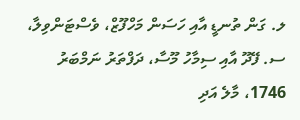ލ. ގަން ތުނޑީ އާއި ހަސަން މަހްފޫޒް، ވެސްޓަންވިލާ، ސ. ފޭދޫ އާއި ސިމާހު މޫސާ، ދަފްތަރު ނަމްބަރު 1746، މާލެ އަދި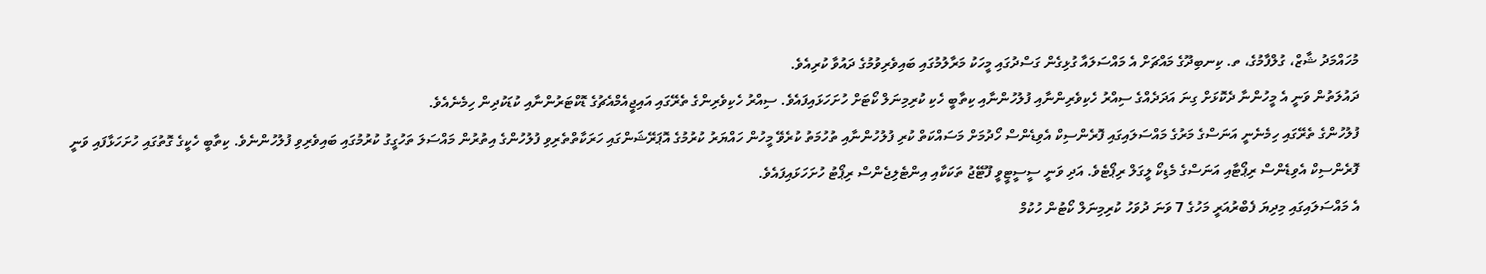މުހައްމަދު ޝާޒް، ގުލްފާމުގެ، ތ. ކިނބިދޫގެ މައްޗަށް އެ މައްސަލައާ ގުޅިގެން ގަސްދުގައި މީހަކު މަރާލުމުގައި ބައިވެރިވުމުގެ ދައުވާ ކުރިއެވެ.
ދައުލަތުން ވަނީ އެ މީހުންނާ ދެކޮޅަށް ގިނަ އަދަދެއްގެ ސިއްރު ހެކިވެރިންނާއި ފުލުހުންނާއި ކިތާބީ ހެކި ކުރިމިނަލް ކޯޓަށް ހުށަހަޅައިފައެވެ. ސިއްރު ހެކިވެރިންގެ ތެރޭގައި އައިޖީއެމްއެޗުގެ ޑޮކްޓަރުންނާއި ކުޑަކުދިން ހިމެނެއެވެ.
ފުލުހުންގެ ތެރޭގައި ހިމެނެނީ އަނަސްގެ މަރުގެ މައްސަލައިގައި ފޮރެންސިކް އެވިޑެންސް ހޯދުމަށް މަސައްކަތް ކުރި ފުލުހުންނާއި ތުހުމަތު ކުރެވޭ މީހުން ހައްޔަރު ކުރުމުގެ އޮޕަރޭޝަންގައި ހަރަކާތްތެރިވި ފުލުހުންގެ އިތުރުން މައްސަލަ ތަހުގީގު ކުރުމުގައި ބައިވެރިވި ފުލުހުންނެވެ. ކިތާބީ ހެކީގެ ގޮތުގައި ހުށަހަޅާފައި ވަނީ ފޮރެންސިކް އެވިޑެންސް ރިޕޯޓާއި އަނަސްގެ މެޑިކޯ ލީގަލް ރިޕޯޓެވެ. އަދި ވަނީ ސީސީޓީވީ ފޫޓޭޖު ތަކަކާއި އިންޓެލިޖެންސް ރިޕޯޓު ހުށަހަޅައިފައެވެ.
އެ މައްސަލައިގައި މިދިޔަ ފެބްރުއަރީ މަހުގެ 7 ވަނަ ދުވަހު ކުރިމިނަލް ކޯޓުން ހުކުމް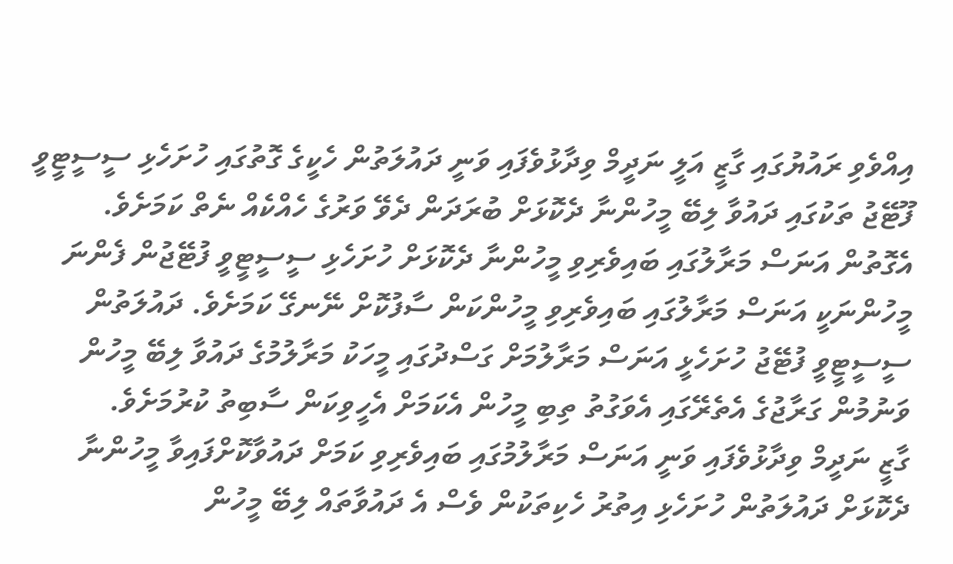އިއްވެވި ރައުޔުގައި ގާޒީ އަލީ ނަދީމް ވިދާޅުވެފައި ވަނީ ދައުލަތުން ހެކީގެ ގޮތުގައި ހުށަހެޅި ސީސީޓީވީ ފޫޓޭޖު ތަކުގައި ދައުވާ ލިބޭ މީހުންނާ ދެކޮޅަށް ބުރަދަން ދެވޭ ވަރުގެ ހެއްކެއް ނެތް ކަމަށެވެ.
އެގޮތުން އަނަސް މަރާލުގައި ބައިވެރިވި މީހުންނާ ދެކޮޅަށް ހުށަހެޅި ސީސީޓީވީ ފުޓޭޖުން ފެންނަ މީހުންނަކީ އަނަސް މަރާލުގައި ބައިވެރިވި މީހުންކަން ސާފުކޮށް ނޭނގޭ ކަމަށެވެ. ދައުލަތުން ސީސީޓީވީ ފުޓޭޖު ހުށަހެޅީ އަނަސް މަރާލުމަށް ގަސްދުގައި މީހަކު މަރާލުމުގެ ދައުވާ ލިބޭ މީހުން ވަނުމުން ގަރާޖުގެ އެތެރޭގައި އެވަގުތު ތިބި މީހުން އެކަމަށް އެހީވިކަން ސާބިތު ކުރުމަށެވެ.
ގާޒީ ނަދީމް ވިދާޅުވެފައި ވަނީ އަނަސް މަރާލުމުގައި ބައިވެރިވި ކަމަށް ދައުވާކޮށްފައިވާ މީހުންނާ ދެކޮޅަށް ދައުލަތުން ހުށަހެޅި އިތުރު ހެކިތަކުން ވެސް އެ ދައުވާތައް ލިބޭ މީހުން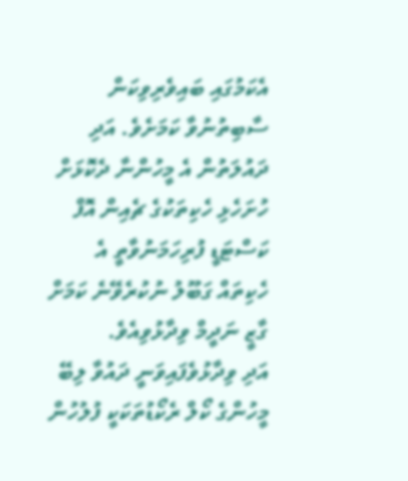އެކަމުގައި ބައިވެރިވިކަން ސާބިތުނުވާ ކަމަށެވެ. އަދި ދައުލަތުން އެ މީހުންނާ ދެކޮޅަށް ހުށަހެޅި ހެކިތަކުގެ ޗެއިން އޮފް ކަސްޓަޑީ ފުރިހަމަނުވާތީ އެ ހެކިތައް ގަބޫލު ނުކުރެވޭނެ ކަމަށް ގާޒީ ނަދީމް ވިދާޅުވިއެވެ.
އަދި ވިދާޅުވެފައިވަނީ ދައުވާ ލިބޭ މީހުންގެ ކޯލް ރެކޯޑުތަކަކީ ފުލުހުން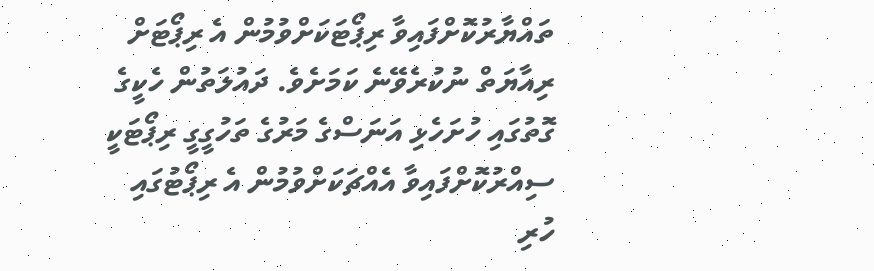ތައްޔާރުކޮށްފައިވާ ރިޕޯޓަކަށްވުމުން އެ ރިޕޯޓަށް ރިއާޔަތް ނުކުރެވޭނެ ކަމަށެވެ. ދައުލަތުން ހެކީގެ ގޮތުގައި ހުށަހެޅި އަނަސްގެ މަރުގެ ތަހުގީގީ ރިޕޯޓަކީ ސިއްރުކޮށްފައިވާ އެއްޗަކަށްވުމުން އެ ރިޕޯޓުގައި ހުރި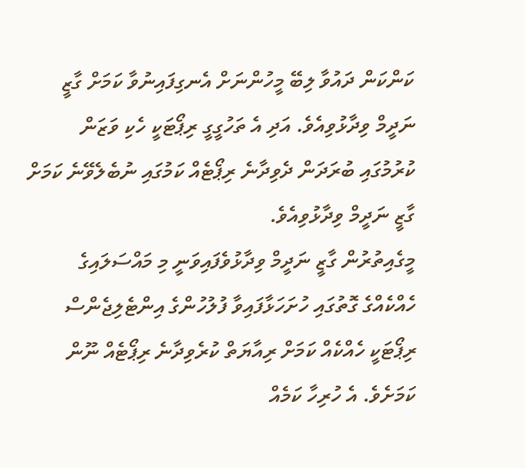ކަންކަން ދައުވާ ލިބޭ މީހުންނަށް އެނގިފައިނުވާ ކަމަށް ގާޒީ ނަދީމް ވިދާޅުވިއެވެ. އަދި އެ ތަހުގީގީ ރިޕޯޓަކީ ހެކި ވަޒަން ކުރުމުގައި ބުރަދަން ދެވިދާނެ ރިޕޯޓެއް ކަމުގައި ނުބެލެވޭނެ ކަމަށް ގާޒީ ނަދީމް ވިދާޅުވިއެވެ.
މީގެއިތުރުން ގާޒީ ނަދީމް ވިދާޅުވެފައިވަނީ މި މައްސަލައިގެ ހެއްކެއްގެ ގޮތުގައި ހުށަހަޅާފައިވާ ފުލުހުންގެ އިންޓެލިޖެންސް ރިޕޯޓަކީ ހެއްކެއް ކަމަށް ރިއާޔަތް ކުރެވިދާނެ ރިޕޯޓެއް ނޫން ކަމަށެވެ. އެ ހުރިހާ ކަމެއް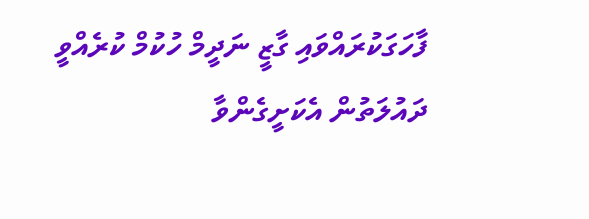ފާހަގަކުރައްވައި ގާޒީ ނަދީމް ހުކުމް ކުރެއްވީ ދައުލަތުން އެކަށީގެންވާ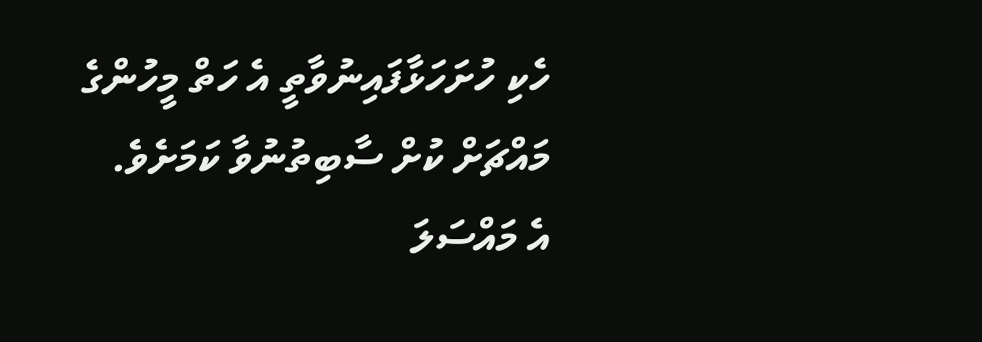ހެކި ހުށަހަޅާފައިނުވާތީ އެ ހަތް މީހުންގެ މައްޗަށް ކުށް ސާބިތުނުވާ ކަމަށެވެ.
އެ މައްސަލަ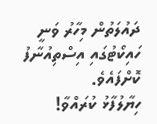ދައުލަތުން މިހާރު ވަނީ ހައިކޯޓުގައި އިސްތިއުނާފު ކޮށްފައެވެ.
ހިޔާލުފާޅު ކުރައްވާ!